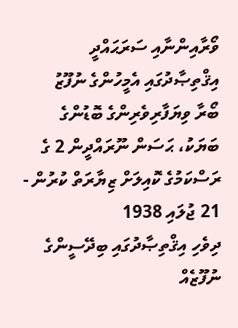ވޯރާއިންނާއި ސަރަޙައްދީ އިޤްތިޞާދުގައި އެމީހުންގެ ނުފޫޒު
ބޯރާ ވިޔަފާރިވެރިންގެ ބޮޑުންގެ ބަޔަކު، ޙަސަން ނޫރައްދީން 2 ގެ ރަސްކަމުގެ ކޮއިލަށް ޒިޔާރަތް ކުރުން - 21 ޖުލައި 1938
ދިވެހި އިޤްތިޞާދުގައި ބިދޭސީންގެ ނުފޫޒެއް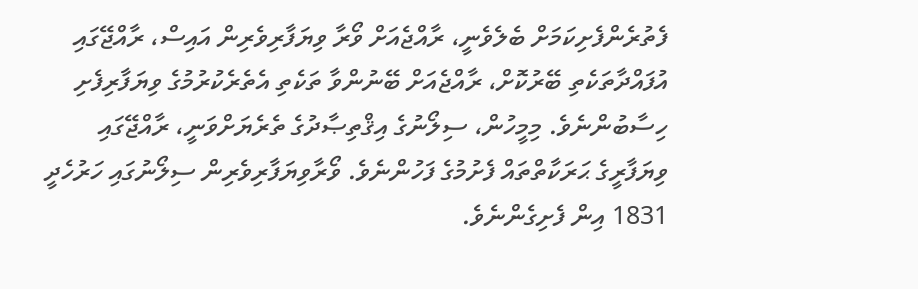ފެތުރެންފެށިކަމަށް ބެލެވެނީ، ރާއްޖެއަށް ވޯރާ ވިޔަފާރިވެރިން އައިސް، ރާއްޖޭގައި އުފައްދާތަކެތި ބޭރުކޮށް، ރާއްޖެއަށް ބޭނުންވާ ތަކެތި އެތެރެކުރުމުގެ ވިޔަފާރިފެށި ހިސާބުންނެވެ. މިމީހުން، ސިލޯނުގެ އިޤްތިޞާދުގެ ތެރެޔަށްވަނީ، ރާއްޖޭގައި ވިޔަފާރީގެ ޙަރަކާތްތައް ފެށުމުގެ ފަހުންނެވެ. ވޯރާވިޔަފާރިވެރިން ސިލޯނުގައި ހަރުހެދީ 1831 އިން ފެށިގެންނެވެ.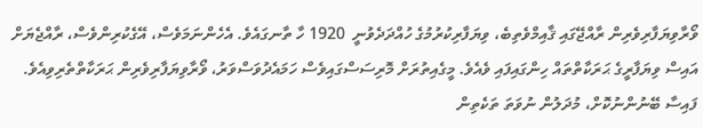ވޯރާވިޔަފާރިވެރިން ރާއްޖޭގައި ޤާއިމްވެތިބެ، ވިޔަފާރިކުރުމުގެ ހުއްދަދެވުނީ  1920 ހާ ތާނގައެވެ. އެހެންނަމަވެސް، އޭގެކުރިންވެސް، ރާއްޖެޔަށް އައިސް ވިޔަފާރީގެ ޙަރަކާތްތައް ހިންގައިފައި ވެއެވެ. މީގެއިތުރަށް މޮރިސަސްގައިވެސް ހަމައެދުވަސްވަރު، ވޯރާވިޔަފާރިވެރިން ޙަރަކާތްތެރިވިއެވެ. ފައިސާ ބޭނުންނުކޮށް، މުދަލުން ނުވަތަ ތަކެތިން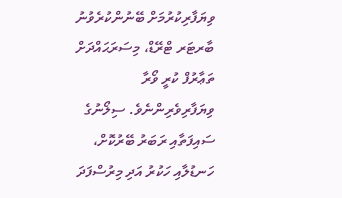ވިޔަފާރިކުރުމަށް ބޭނުންކުރެވުނު ބާރޓަރ ޓްރޭޑް، މިސަރަޙައްދަށް ތަޢާރުފް ކުރީ ވޯރާ ވިޔަފާރިވެރިންނެވެ. ސިލޯނުގެ ސައިފަތާއި ރަބަރު ބޭރުކޮށް، ހަނޑުލާއި ހަކުރު އަދި މިރުސްފަދަ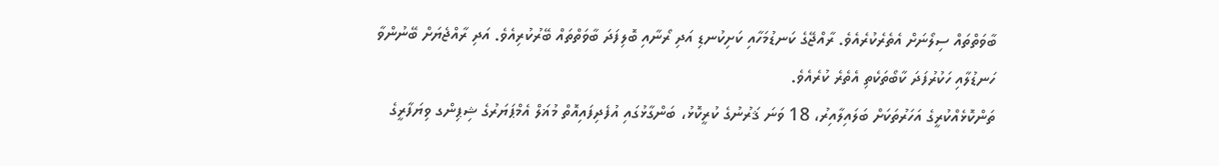ބާވަތްތައް ސިލޯނަށް އެތެރެކުރެއެވެ. ރާއްޖޭގެ ކަނޑުމަހާއި ކަށިކުނޑި އަދި ރޯނާއި ބޮލިފަދަ ބާވަތްތައް ބޭރުކުރިއެވެ. އަދި ރާއްޖެޔަށް ބޭނުންވާ ހަނޑުލާއި ހަކުރުފަދަ ކާބޯތަކެތި އެތެރެ ކުރެއެވެ.
ތަންކޮޅެއްކުރީގެ އަހަރުތަކަށް ބަލައިލާއިރު، 18 ވަނަ ޤަރުނުގެ ކުރީކޮޅު، ބަންގާޅުގައި އުފެދިފައިއޮތް މުޣަލް އެމްޕަޔަރުގެ ޝިޕިންގ ވިޔަފާރީގެ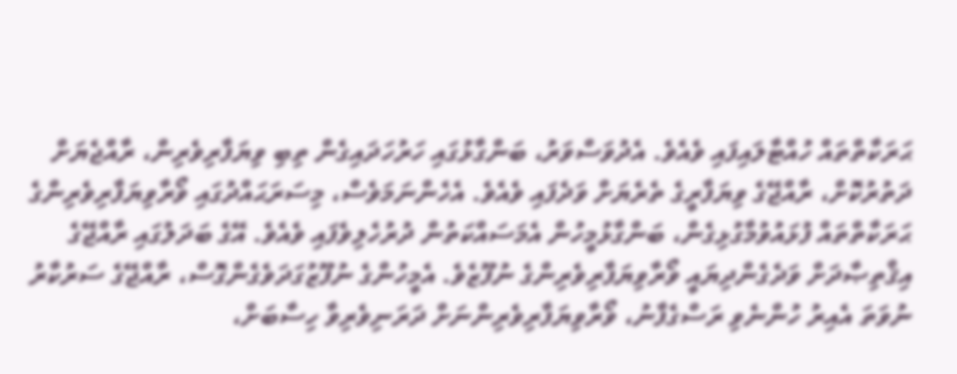ޙަރަކާތްތައް ހުއްޓާލައިފައި ވެއެވެ. އެދުވަސްވަރު، ބަންގާޅުގައި ހަރުހަދައިގެން ތިބި ވިޔަފާރިވެރިން، ރާއްޖެޔަށް ދަތުރުކޮށް، ރާއްޖޭގެ ވިޔަފާރީގެ ތެރެޔަށް ވަދެފައި ވެއެވެ. އެހެންނަމަވެސް، މިސަރަޙައްދުގައި ވޯރާވިޔަފާރިވެރިންގެ ޙަރަކާތްތައް ފުޅައުވުމާގުޅިގެން، ބަންގާޅުމީހުން އެމަސައްކަތުން ދުރުހެލިވެފައި ވެއެވެ. އޭގެ ބަދަލުގައި ރާއްޖޭގެ އިޤްތިޞާދަށް ވަދެގެންދިޔައީ ވޯރާވިޔަފާރިވެރިންގެ ނުފޫޒެވެ. އެމީހުންގެ ނުފޫޒުގަދަވެގެންގޮސް، ރާއްޖޭގެ ސަރުކާރު ނުވަތަ އެއިރު ހުންނެވި ރަސްގެފާނު، ވޯރާވިޔަފާރިވެރިންނަށް ދަރަނިވެރިވާ ހިސާބަށް،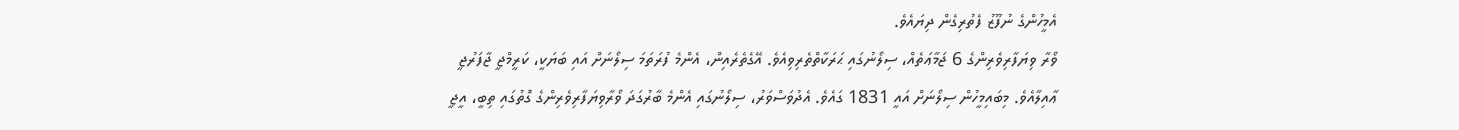އެމީހުންގެ ނުފޫޒު ފެތުރިގެން ދިޔައެވެ.
ވޯރާ ވިޔަފާރިވެރިންގެ 6 ޖަމާޢަތެއް، ސިލޯނުގައި ޙަރަކާތްތެރިވިއެވެ. އޭގެތެރެއިން، އެންމެ ފުރަތަމަ ސިލޯނަށް އައި ބަޔަކީ، ކަރީމްޖީ ޖާފަރުޖީ ޢާއިލާއެވެ. މިބައިމީހުން ސިލޯނަށް އައީ 1831 ގައެވެ. އެދުވަސްވަރު، ސިލޯނުގައި އެންމެ ބާރުގަދަ ވޯރާވިޔަފާރިވެރިންގެ ގޮތުގައި ތިބީ، އީޖީ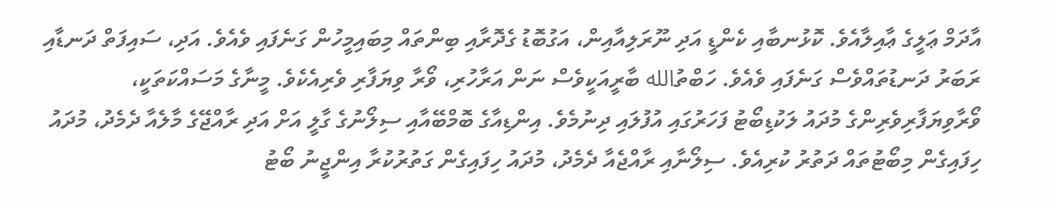އާދަމް ޢަލީގެ ޢާއިލާއެވެ. ކޮޅުނބާއި ކެންޑީ އަދި ނޫރަލިއާއިން، އަގުބޮޑު ގެދޮރާއި ބިންތައް މިބައިމީހުން ގަނެފައި ވެއެވެ. އަދި، ސައިފަތް ދަނޑާއި ރަބަރު ދަނޑުތައްވެސް ގަނެފައި ވެއެވެ. ހަބްތުالله ބާރީއަކީވެސް ނަން އަރާހުރި، ވޯރާ ވިޔަފާރި ވެރިއެކެވެ. މީނާގެ މަސައްކަތަކީ، ވޯރާވިޔަފާރިވެރިންގެ މުދައު ލަކުޑިބޯޓު ފަހަރުގައި އުފުލައި ދިނުމެވެ. އިންޑިއާގެ ބޮމްބޭއާއި ސިލޯނުގެ ގާލީ އަށް އަދި ރާއްޖޭގެ މާލެއާ ދެމެދު، މުދައު ހިފައިގެން މިބޯޓުތައް ދަތުރު ކުރިއެވެ. ސިލޯނާއި ރާއްޖެއާ ދެމެދު، މުދައު ހިފައިގެން ގަތުރުކުރާ އިންޖީނު ބޯޓު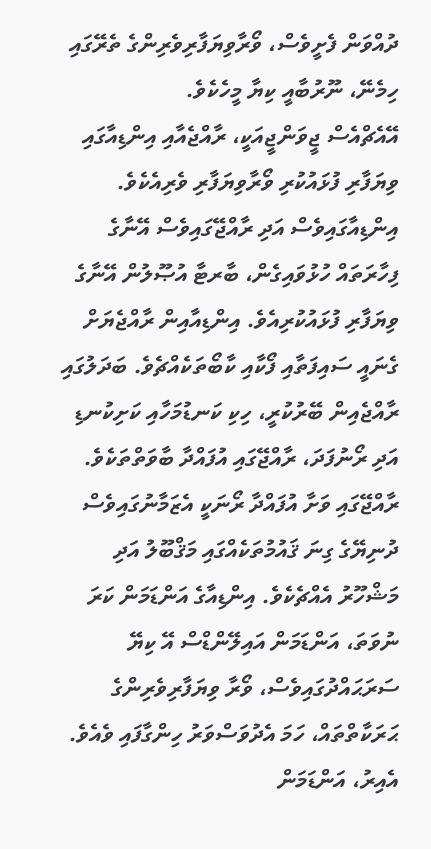ދުއްވަން ފެށީވެސް، ވޯރާވިޔަފާރިވެރިންގެ ތެރޭގައި ހިމެނޭ، ނޫރުބާއީ ކިޔާ މީހެކެވެ.
އޭއެޗްއެސް ޖީވަންޖީއަކީ، ރާއްޖެއާއި އިންޑިއާގައި ވިޔަފާރި ފުޅައުކުރި ވޯރާވިޔަފާރި ވެރިއެކެވެ. އިންޑިއާގައިވެސް އަދި ރާއްޖޭގައިވެސް އޭނާގެ ފިހާރަތައް ހުޅުވައިގެން، ބާރޓާ އުޞޫލުން އޭނާގެ ވިޔަފާރި ފުޅައުކުރިއެވެ. އިންޑިއާއިން ރާއްޖެޔަށް ގެނައީ ސައިފަތާއި ފޯކާއި ކާބޯތަކެއްޗެވެ. ބަދަލުގައި ރާއްޖެއިން ބޭރުކުރީ، ހިކި ކަނޑުމަހާއި ކަށިކުނޑި އަދި ރޯނުފަދަ، ރާއްޖޭގައި އުފައްދާ ބާވަތްތަކެވެ. ރާއްޖޭގައި ވަށާ އުފައްދާ ރޯނަކީ އެޒަމާނުގައިވެސް ދުނިޔޭގެ ގިނަ ޤައުމުތަކެއްގައި މަޤްބޫލު އަދި މަޝްހޫރު އެއްޗެކެވެ. އިންޑިއާގެ އަންޑަމަން ކަރަ ނުވަތަ، އަންޑަމަން އައިލޭންޑްސް އޭ ކިޔޭ ސަރަޙައްދުގައިވެސް، ވޯރާ ވިޔަފާރިވެރިންގެ ޙަރަކާތްތައް، ހަމަ އެދުވަސްވަރު ހިންގާފައި ވެއެވެ. އެއިރު، އަންޑަމަން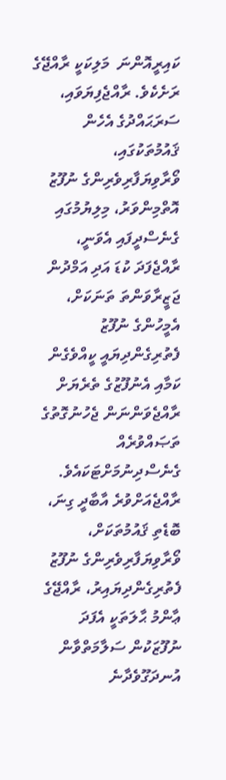ކައިރީއޮންނަ  މަލިކަކީ ރާއްޖޭގެ ރަށެކެވެ. ރާއްޖެފިޔަވައި، ސަރަޙައްދުގެ އެހެން ޤައުމުތަކުގައި، ވޯރާވިޔަފާރިވެރިންގެ ނުފޫޒު އޮތްމިންވަރު، މިލިޔުމުގައި ގެނެސްދީފައި އެވަނީ، ރާއްޖެފަދަ ކުޑަ އަދި އަމްދުން ޖަޒީރާވަންތަ ތަނަކަށް، އެމީހުންގެ ނުފޫޒު ފެތުރިގެންދިޔައީ ކީއްވެގެން ކަމާއި އެނުފޫޒުގެ ތެރެޔަށް ރާއްޖެވަންނަން ޖެހުނުގޮތުގެ ތަޞައްވުރެއް ގެނެސްދިނުމަށްޓަކައެވެ. ރާއްޖެއަށްވުރެ އާބާދީ ގިނަ، ބޮޑެތި ޤައުމުތަކަށް، ވޯރާވިޔަފާރިވެރިންގެ ނުފޫޒު ފެތުރިގެންދިޔައިރު، ރާއްޖޭގެ ޢާންމު ޙާލަތަކީ އެފަދަ ނުފޫޒަކުން ސަލާމަތްވާން އުނދަގޫވެދާނެ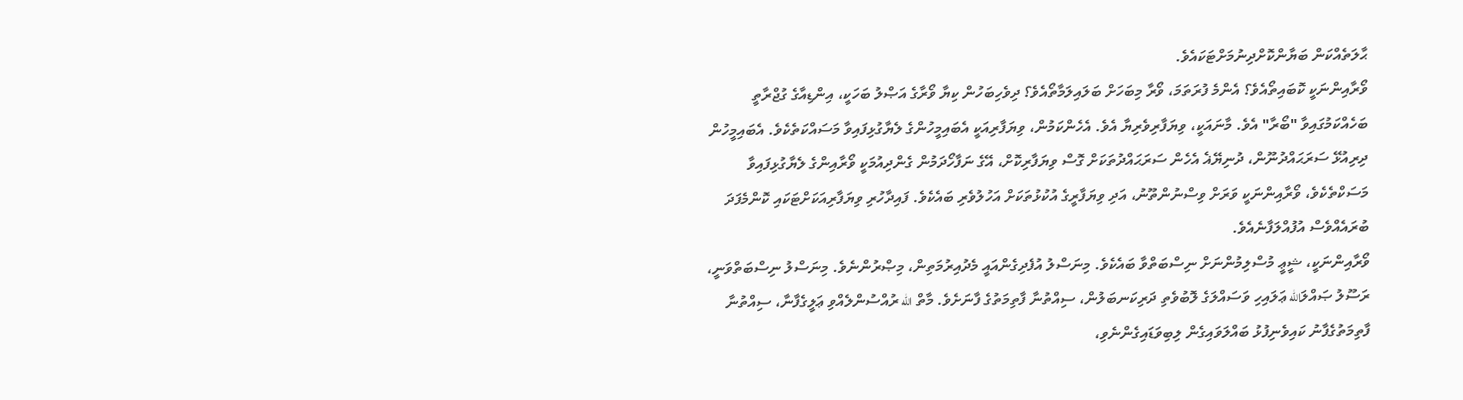ޙާލަތެއްކަން ބަޔާންކޮށްދިނުމަށްޓަކައެވެ.
ވޯރާއިންނަކީ ކޮބައިތޯއެވެ؟ އެންމެ ފުރަތަމަ، ވޯރާ މިބަހަށް ބަލައިލަމާތޯއެވެ؟ ދިވެހިބަހުން ކިޔާ ވޯރާގެ އަޞްލު ބަހަކީ، އިންޑިއާގެ ގުޖްރާތީ ބަހެއްކަމުގައިވާ "ބޯރާ" އެވެ. މާނައަކީ، ވިޔަފާރިވެރިޔާ އެވެ. އެހެންކަމުން، ވިޔަފާރިއަކީ އެބައިމީހުންގެ ލެޔާގުޅިފައިވާ މަސައްކަތެކެވެ. އެބައިމީހުން ދިރިއުޅޭ ސަރަޙައްދުނޫން، ދުނިޔޭޣެ އެހެން ސަރަޙައްދުތަކަށް ގޮސް ވިޔަފާރިކޮށް، އޭގެ ނަފާހޯދަމުން ގެންދިއުމަކީ ވޯރާއިންގެ ލެޔާގުޅިފައިވާ މަސަކްތެކެވެ، ވޯރާއިންނަކީ ވަރަށް ވިސްނުންތޫނު، އަދި ވިޔަފާރީގެ އުކުޅުތަކަށް އަހުލުވެރި ބައެކެވެ. ފައިދާހުރި ވިޔަފާރިއަކަށްޓަކައި ކޮންމެފަދަ ބުރައެއްވެސް އުފުއްލަފާނެއެވެ.
ވޯރާއިންނަކީ، ޝީޢީ މުސްލިމުންނަށް ނިސްބަތްވާ ބައެކެވެ. މިނަސްލު އުފެދިގެންއައީ މެދުއިރުމަތިން، މިޞްރުންނެވެ. މިނަސްލު ނިސްބަތްވަނީ، ރަސޫލު ޞައްލަالله ޢަލައިހި ވަސައްލަގެ ލޮބުވެތި ދަރިކަނބަލުން، ސިއްތުނާ ފާތިމަތުގެ ފާނަށެވެ. މާތް الله ރުއްސުންލެއްވި ޢަލީގެފާނާ، ސިއްތުނާ ފާތިމަތުގެފާނު ކައިވެނިފުޅު ބައްލަވައިގެން ލިބިވަޑައިގެންނެވި،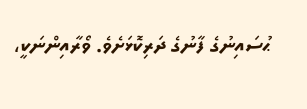ޙުސައިނުގެ ފާނުގެ ދަރިކޮޅަށެވެ. ވޯރާއިންނަކީ،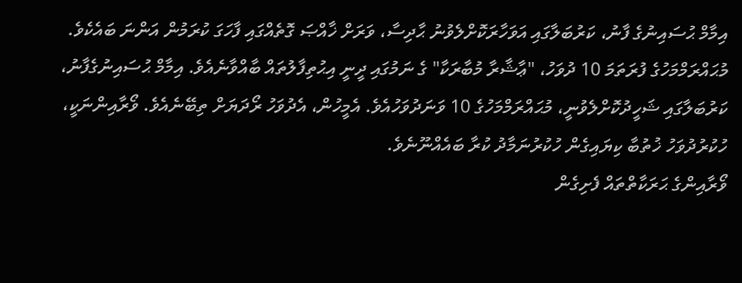އިމާމް ޙުސައިނުގެ ފާނު، ކަރުބަލާގައި އަވަހާރަކޮށްލެވުނު ޙާދިސާ، ވަރަށް ޚާއްޞަ ގޮތެއްގައި ފާހަގަ ކުރަމުން އަންނަ ބައެކެވެ. މުޙައްރަމްމަހުގެ ފުރަތަމަ 10 ދުވަހު، "ޢާޝާރާ މުބާރަކާ" ގެ ނަމުގައި ދީނީ އިޙުތިފާލުތައް ބާއްވާނެއެވެ. އިމާމް ޙުސައިނުގެފާނު، ކަރުބަލާގައި ޝަހީދުކޮށްލެވުނީ، މުޙައްރަމްމަހުގެ 10 ވަނަދުވަހުއެވެ. އެމީހުން، އެދުވަހު ރޯދަޔަށް ތިބޭނެއެވެ. ވޯރާއިންނަކީ، ހުކުރުދުވަހު ޚުތުބާ ކިޔައިގެން ހުކުރުނަމާދު ކުރާ ބައެއްނޫނެވެ.
ވޯރާއިންގެ ޙަރަކާތްތައް ފެށިގެން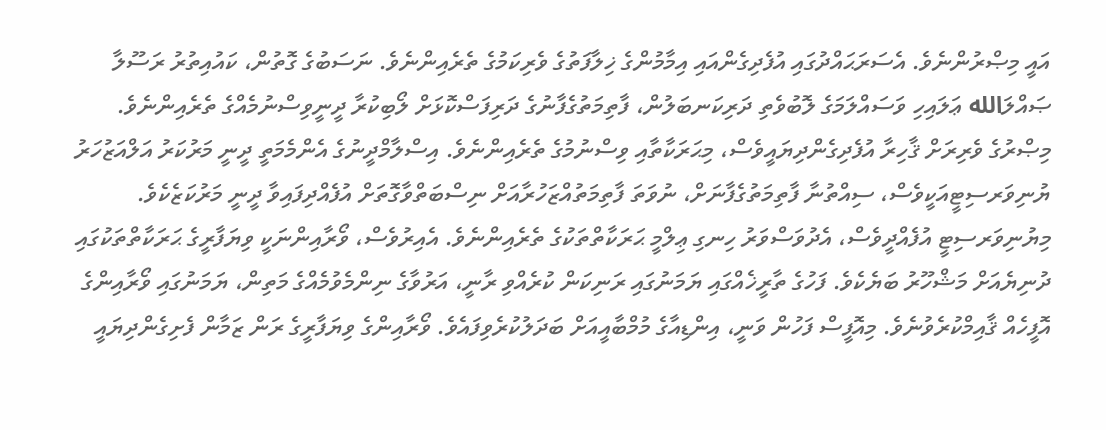އައީ މިޞްރުންނެވެ. އެސަރަޙައްދުގައި އުފެދިގެންއައި އިމާމުންގެ ޚިލާފަތުގެ ވެރިކަމުގެ ތެރެއިންނެވެ. ނަސަބުގެ ގޮތުން، ކައުއިތުރު ރަސޫލާ ޞައްލަالله ޢަލައިހި ވަސައްލަމަގެ ލޮބުވެތި ދަރިކަނބަލުން، ފާތިމަތުގެފާނުގެ ދަރިފަސްކޮޅަށް ލޯބިކުރާ ދީނީވިސްނުމެއްގެ ތެރެއިންނެވެ. މިޞްރުގެ ވެރިރަށް ޤާހިރާ އުފެދިގެންދިޔައީވެސް، މިޙަރަކާތާއި ވިސްނުމުގެ ތެރެއިންނެވެ. އިސްލާމްދީނުގެ އެންމެމަތީ ދީނީ މަރުކަރު އަލްއަޒުހަރު ޔުނިވަރސިޓީއަކީވެސް، ސިއްތުނާ ފާތިމަތުގެފާނަށް، ނުވަތަ ފާތިމަތުއްޒަހުރާއަށް ނިސްބަތްވާގޮތަށް އުފެއްދިފައިވާ ދީނީ މަރުކަޒެކެވެ. މިޔުނިވަރސިޓީ އުފެއްދީވެސް، އެދުވަސްވަރު ހިނގި ޢިލްމީ ޙަރަކާތްތަކުގެ ތެރެއިންނެވެ. އެއިރުވެސް، ވޯރާއިންނަކީ ވިޔަފާރީގެ ޙަރަކާތްތަކުގައި ދުނިޔެއަށް މަޝްހޫރު ބަޔެކެވެ. ފަހުގެ ތާރީޚެއްގައި ޔަމަނުގައި ރަނިކަން ކުރެއްވި ރާނީ، އަރުވާގެ ނިންމެވުމެއްގެ މަތިން، ޔަމަނުގައި ވޯރާއިންގެ އޮފީހެއް ޤާއިމްކުރެވުނެވެ. މިއޮފީސް ފަހުން ވަނީ، އިންޑިއާގެ މުމްބާއީއަށް ބަދަލުކުރެވިފައެވެ. ވޯރާއިންގެ ވިޔަފާރީގެ ރަން ޒަމާން ފެށިގެންދިޔައީ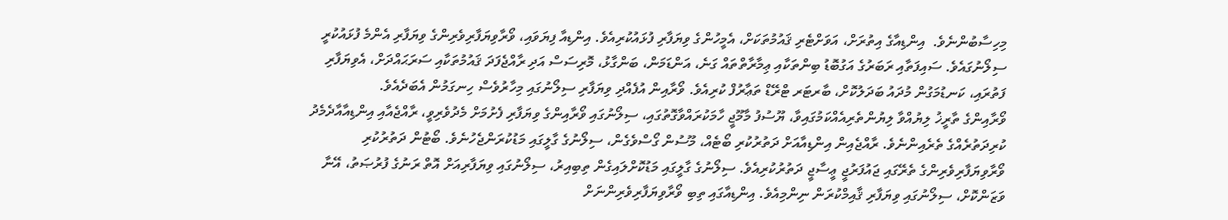މިހިސާބުންނެވެ.  އިންޑިއާގެ އިތުރަށް، އަވަށްޓެރި ޤައުމުތަކަށް، އެމީހުންގެ ވިޔަފާރި ފުޅައުކުރިއެވެ. އިންޑިއާ ފިޔަވައި، ވޯރާވިޔަފާރިވެރިންގެ ވިޔަފާރި އެންމެ ފުޅައުކުރީ ސިލޯނުގައެވެ. ސައިފަތާއި ރަބަރުގެ އަގުބޮޑު ބިންތަކާއި ޢިމާރާތްތައް ގަނެ، އަންޑަމަން، ބަންގާޅު، މޮރިސަސް އަދި ރާއްޖެފަދަ ޤައުމުތަކާއި ސަރަޙައްދަށް، އެވިޔަފާރި ފަތުރައި، ކަނޑުމަގުން މުދައު ބަދަލުކޮށް، ބާރޓަރ ޓްރޭޑް ތަޢާރުފް ކުރިއެވެ. ވޯރާއިން އުފެއްދި ވިޔަފާރި ސިލޯނުގައި މިހާރުވެސް ހިނގަމުން އެބަދެއެވެ.
ވޯރާއިންގެ ތާރީޚު ލިޔުއްވާ ލިޔުންތެރިއެއްކަމުގައިވާ، ޔޫސުފު މާމޫޖީ ހާމަކުރައްވާގޮތުގައި، ސިލޯނުގައި ވޯރާއިންގެ ވިޔަފާރި ފެށުމަށް މެދުވެރިވީ، ރާއްޖެއާއި އިންޑިއާއާދެމެދު ކުރިދަތުރެއްގެ ތެރެއިންނެވެ. ރާއްޖެއިން އިންޑިއާއަށް ދަތުރުކުރި ބޯޓެއް، މޫސުން ގޯސްވެގެން، ސިލޯނުގެ ގާލީގައި މަޑުކުރަންޖެހުނެވެ. ބޯޓުން ދަތުރުކުރި ވޯރާވިޔަފާރިވެރިންގެ ތެރޭގައި ޖައުފަރުޖީ ޢީސާޖީ ދަތުރުކުރިއެވެ. ސިލޯނުގެ ގާލީގައި މަޑުކޮށްލައިގެން ތިބިއިރު، ސިލޯނުގައި ވިޔަފާރިއަށް އޮތް ރަނުގެ ފުރުޞަތު، އޭނާ ވަޒަންކޮށް، ސިލޯނުގައި ވިޔަފާރި ޤާއިމްކުރަން ނިންމިއެވެ. އިންޑިއާގައި ތިބި ވޯރާވިޔަފާރިވެރިންނަށް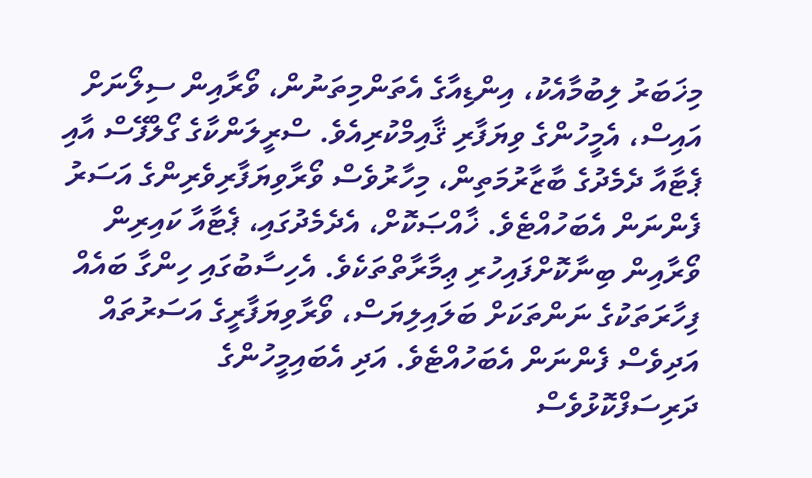މިޚަބަރު ލިބުމާއެކު، އިންޑިއާގެ އެތަންމިތަނުން، ވޯރާއިން ސިލޯނަށް އައިސް، އެމީހުންގެ ވިޔަފާރި ޤާއިމްކުރިއެވެ. ސްރީލަންކާގެ ގޯލްފޭސް އާއި ޕެޓާއާ ދެމެދުގެ ބާޒާރުމަތިން، މިހާރުވެސް ވޯރާވިޔަފާރިވެރިންގެ އަސަރު ފެންނަން އެބަހުއްޓެވެ. ޚާއްޞަކޮށް، އެދެމެދުގައި، ޕެޓާއާ ކައިރިން ވޯރާއިން ބިނާކޮށްފައިހުރި ޢިމާރާތްތަކެވެ. އެހިސާބުގައި ހިންގާ ބައެއް ފިހާރަތަކުގެ ނަންތަކަށް ބަލައިލިޔަސް، ވޯރާވިޔަފާރީގެ އަސަރުތައް އަދިވެސް ފެންނަން އެބަހުއްޓެވެ. އަދި އެބައިމީހުންގެ ދަރިސަފްކޮޅުވެސް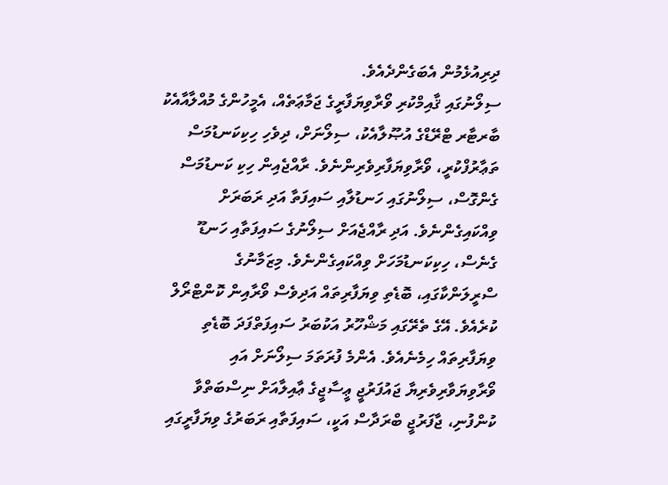ދިރިއުޅެމުން އެބަގެންދެއެވެ.
ސިލޯނުގައި ޤާއިމްކުރި ވޯރާވިޔަފާރީގެ ޖަމާޢަތެއް، އެމީހުންގެ މުއްލާއާއެކު
ބާރޓާރ ޓްރޭޑްގެ އުޞޫލާއެކު، ސިލޯނަށް، ދިވެހި ހިކިކަނޑުމަސް ތަޢާރުފްކުރީ، ވޯރާވިޔަފާރިވެރިންނެވެ. ރާއްޖެއިން ހިކި ކަނޑުމަސް ގެންގޮސް، ސިލޯނުގައި ހަނޑުލާއި ސައިފަތާ އަދި ރަބަރަށް  ވިއްކައިގެންނެވެ. އަދި ރާއްޖެއަށް ސިލޯނުގެ ސައިފަތާއި ހަނޑޫ ގެނެސް، ހިކިކަނޑުމަހަށް ވިއްކައިގެންނެވެ. މިޒަމާނުގެ ސްރީލަންކާގައި، ބޮޑެތި ވިޔަފާރިތައް އަދިވެސް ވޯރާއިން ކޮންޓްރޯލް ކުރެއެވެ. އޭގެ ތެރޭގައި މަޝްހޫރު އަކުބަރު ސައިފަތްފަދަ ބޮޑެތި ވިޔަފާރިތައް ހިމެނެއެވެ. އެންމެ ފުރަތަމަ ސިލޯނަށް އައި ވޯރާވިޔަވާރިވެރިޔާ ޖައުފަރުޖީ ޢީސާޖީގެ ޢާއިލާއަށް ނިސްބަތްވާ ކުންފުނި، ޖާފަރުޖީ ބްރަދާސް އަކީ، ސައިފަތާއި ރަބަރުގެ ވިޔަފާރީގައި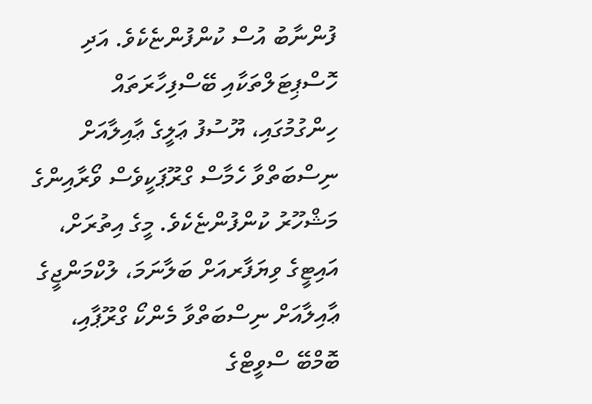ފުންނާބު އުސް ކުންފުންޏެކެވެ. އަދި ހޮސްޕިޓަލްތަކާއި ބޭސްފިހާރަތައް ހިންގުމުގައި، ޔޫސުފު ޢަލީގެ ޢާއިލާއަށް ނިސްބަތްވާ ހެމާސް ގްރޫޕަކީވެސް ވޯރާއިންގެ މަޝްހޫރު ކުންފުންޏެކެވެ. މީގެ އިތުރަށް، އައިޓީގެ ވިޔަފާރއަށް ބަލާނަމަ، ލުކްމަންޖީގެ ޢާއިލާއަށް ނިސްބަތްވާ މެންކޯ ގްރޫޕާއި، ބޮމްބޭ ސްވީޓްގެ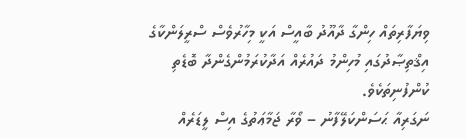ވިޔަފާރިތައް ހިންގާ ދާއޫދު ބާއީސް އަކީ މިހާރުވެސް ސްރީލަންކާގެ އިޤްތިޞާދުގައި މުހިންމު ދައުރެއް އަދާކުރަމުންގެންދާ ބޮޑެތި ކުންފުނިތަކެވެ.
ނަގަރިއާ ޙަސަންކަލޭފާނު – ވޯރާ ޖަމާޢަތުގެ އިސް ލީޑަރެއް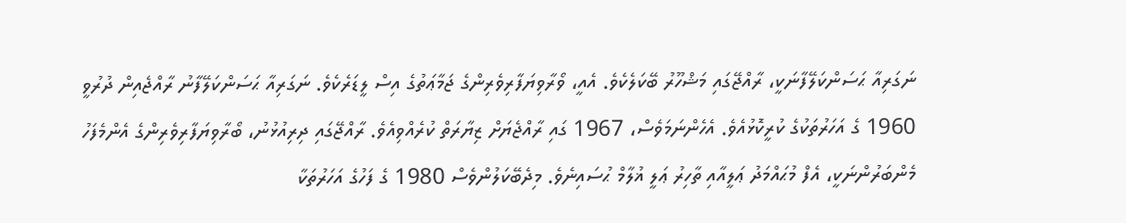ނަގަރިއާ ޙަސަންކަލޭފާނަކީ، ރާއްޖޭގައި މަޝްހޫރު ބޭކަލެކެވެ. އެއީ، ވޯރާވިޔަފާރިވެރިންގެ ޖަމާޢަތުގެ އިސް ލީޑަރެކެވެ. ނަގަރިއާ ޙަސަންކަލޭފާނު ރާއްޖެއިން ދުރުވީ 1960 ގެ އަހަރުތަކުގެ ކުރީކޮޅުއެވެ. އެހެންނަމަވެސް، 1967 ގައި ރާއްޖެޔަށް ޒިޔާރަތް ކުރެއްވިއެވެ. ރާއްޖޭގައި ދިރިއުޅުނު، ބޯރާވިޔަފާރިވެރިންގެ އެންމެފަހު މެންބަރުންނަކީ، އެފް މުޙައްމަދު ޢަލީއާއި ތާހިރު ޢަލީ ޣުލާމް ޙުސައިނެވެ. މިދެބޭކަލުންވެސް 1980 ގެ ފަހުގެ އަހަރުތަކާ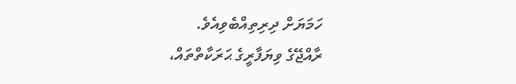ހަމަޔަށް ދިރިތިއްބެވިއެވެ.
ރާއްޖޭގެ ވިޔަފާރީގެ ޙަރަކާތްތައް،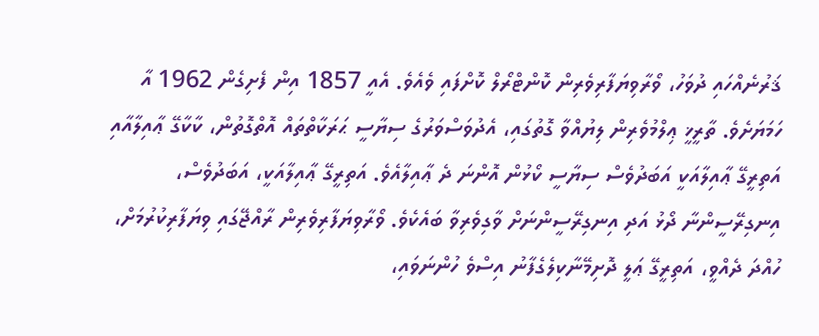ޤަރުނެއްހައި ދުވަހު، ވޯރާވިޔަފާރިވެރިން ކޮންޓްރޯލް ކޮށްފައި ވެއެވެ. އެއީ 1857 އިން ފެށިގެން 1962 އާ ހަމަޔަށެވެ. ތާރީޚީ ޢިލްމުވެރިން ލިޔުއްވާ ގޮތުގައި، އެދުވަސްވަރުގެ ސިޔާސީ ޙަރަކާތްތައް އޮތްގޮތުން، ކާކާގޭ ޢާއިލާއާއި އަތިރީގޭ ޢާއިލާއަކީ އަބަދުވެސް ސިޔާސީ ކޯޅުން އޮންނަ ދެ ޢާއިލާއެވެ. އަތިރީގޭ ޢާއިލާއަކީ، އަބަދުވެސް، އިނގިރޭސީންނާ ދޯޅު އަދި އިނގިރޭސީންނަށް ވާގިވެރިވާ ބައެކެވެ. ވޯރާވިޔަފާރިވެރިން ރާއްޖޭގައި ވިޔަފާރިކުރުމަށް، ހުއްދަ ދެއްވީ، އަތިރީގޭ ޢަލީ ދޮށިމޭނާކިލެގެފާނު އިސްވެ ހުންނަވައި،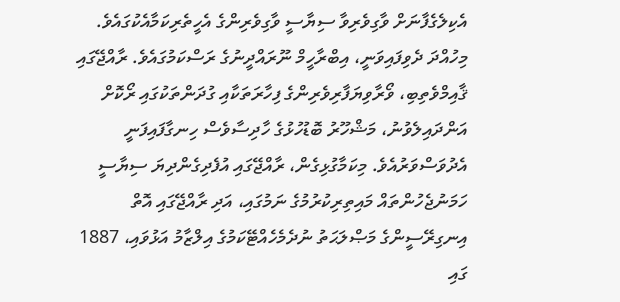އެކިލެގެފާނަށް ވާގިވެރިވާ ސިޔާސީ ވާގިވެރިންގެ އެހީތެރިކަމާއެކުގައެވެ. މިހުއްދަ ދެވިފައިވަނީ، އިބްރާހީމް ނޫރައްދީނުގެ ރަސްކަމުގައެވެ. ރާއްޖޭގައި ޤާއިމްވެތިބި، ވޯރާވިޔަފާރިވެރިންގެ ފިހާރަތަކާއި ގުދަންތަކުގައި ރޯކޮށް އަންދައިލެވުނު، މަޝްހޫރު ބޮޑުހުޅުގެ ހާދިސާވެސް ހިނގާފައިފަނީ އެދުވަސްވަރުއެވެ. މިކަމާގުޅިގެން، ރާއްޖޭގައި އުފެދިގެންދިޔަ ސިޔާސީ ހަމަނުޖެހުންތައް މައިތިރިކުރުމުގެ ނަމުގައި، އަދި ރާއްޖޭގައި އޮތް އިނގިރޭސީންގެ މަޞްލަޙަތު ނުދެމެހެއްޓޭކަމުގެ އިލްޒާމު އަޅުވައި، 1887 ގައި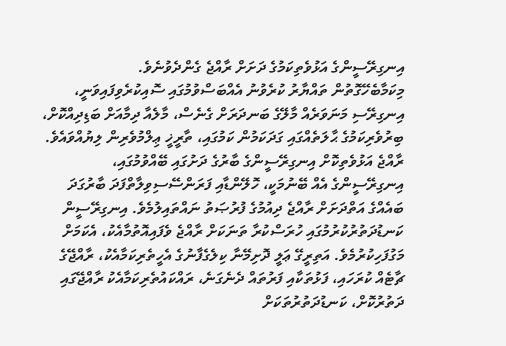އިނގިރޭސީންގެ އަޅުވެތިކަމުގެ ދަށަށް ރާއްޖެ ގެންދެވުނެވެ.
މިކަމާބެހޭގޮތުން ތައްޔާރު ކުރެވުނު އެއްބަސްވުމުގައި ސޮއިކުރެވިފައިވަނީ، އިނގިރޭސި މަނަވަރެއް މާލޭގެ ބަނދަރަށް ގެނެސް، މާލެއާ ދިމާއަށް ބަޑިދިއްކޮށް، ބިރުވެރިކަމުގެ ޙާލަތެއްގައި ގަދަކަމުން ކަމުގައި، ތާރީޚީ ޢިލްމުވެރިން ލިޔުއްވައެވެ. ރާއްޖެ އަޅުވެތިކޮށް އިނގިރޭސީންގެ ބާރުގެ ދަށުގައި ބޭއްވުމުގައި، އިނގިރޭސީންގެ އެއް ބޭނުމަކީ، ހޮލޭންޑާއި ފަރަންސޭސިވިލާތްފަދަ ބާރުގަދަ ބައެއްގެ އަތްދަށަށް ރާއްޖެ ދިއުމުގެ ފުރުޞަތު ނައްތައިލުމެވެ. އިނގިރޭސީން ކަނޑުދަތުރުކުރުމުގައި ހުރަސްކުރާ ތަނަކަށް ރާއްޖެ ވެފައިއޮތުމާއެކު، އެކަމަށް މަގުފަހިކުރުމެވެ. އަތިރީގޭ ޢަލީ ދޮށިމޭނާ ކިލެގެފާނުގެ އެހީތެރިކަމާއެކު، ރާއްޖޭގެ ޗާޓެއް ކުރަހައި، ފަޅުތަކާއި ފަރުތައް ދެނެގަނެ، ރައްކައުތެރިކަމާއެކު ރާއްޖޭގައި ދަތުރުކޮށް، ކަނޑުދަތުރުތަކަށް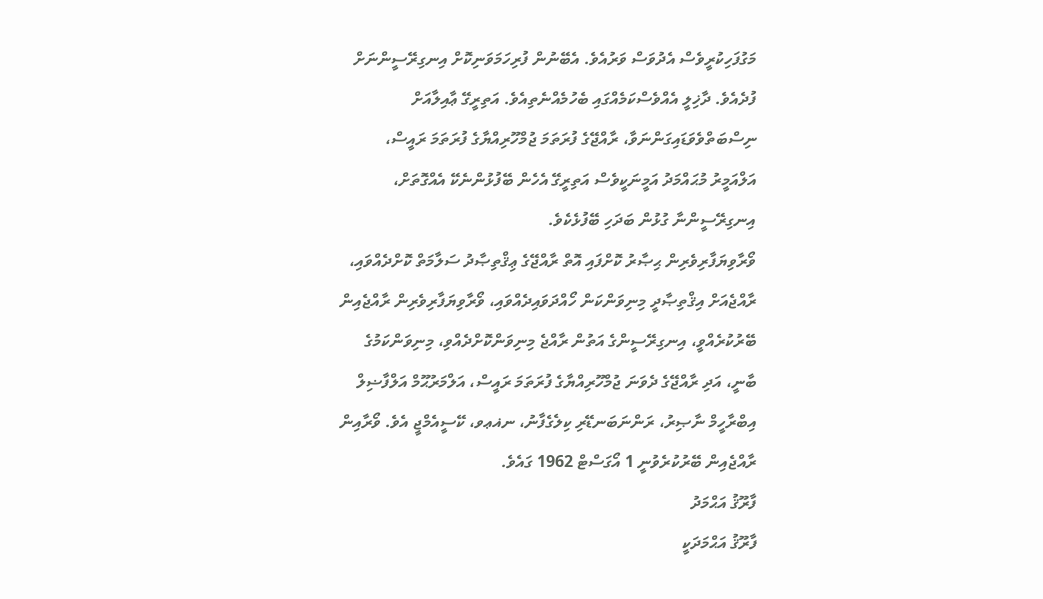މަގުފަހިކުރީވެސް އެދުވަސް ވަރުއެވެ. އެބޭނުން ފުރިހަމަވަނިކޮށް އިނގިރޭސީންނަށް ފުދެއެވެ. ދާޚިލީ އެއްވެސްކަމެއްގައި ބެހުމެއްނެތިއެވެ. އަތިރީގޭ ޢާއިލާއަށް ނިސްބަތްވެވަޑައިގަންނަވާ، ރާއްޖޭގެ ފުރަތަމަ ޖުމްހޫރިއްޔާގެ ފުރަތަމަ ރައީސް، އަލްއަމީރު މުޙައްމަދު އަމީނަކީވެސް އަތިރީގޭ އެހެން ބޭފުޅުންނެކޭ އެއްގޮތަށް، އިނގިރޭސީންނާ ގުޅުން ބަދަހި ބޭފުޅެކެވެ.
ވޯރާވިޔަފާރިވެރިން ޙިޞާރު ކޮށްފައި އޮތް ރާއްޖޭގެ ޢިޤްތިޞާދު ސަލާމަތް ކޮށްދެއްވައި، ރާއްޖެއަށް އިޤްތިޞާދީ މިނިވަންކަން ހޯއްދަވައިދެއްވައި، ވޯރާވިޔަފާރިވެރިން ރާއްޖެއިން ބޭރުކުރެއްވީ، އިނގިރޭސީންގެ އަތުން ރާއްޖެ މިނިވަންކޮށްދެއްވި، މިނިވަންކަމުގެ ބާނީ، އަދި ރާއްޖޭގެ ދެވަނަ ޖުމްހޫރިއްޔާގެ ފުރަތަމަ ރައީސް، އަލްމަރުޙޫމް އަލްފާޟިލް އިބްރާހީމް ނާޞިރު، ރަންނަބަނޑޭރި ކިލެގެފާނު، ނޣޢވ، ކޭސީއެމްޖީ އެވެ. ވޯރާއިން ރާއްޖެއިން ބޭރުކުރެވުނީ 1 އޯގަސްޓް 1962 ގައެވެ.
ފާރޫޤު އަޙްމަދު
ފާރޫޤު އަޙްމަދަކީ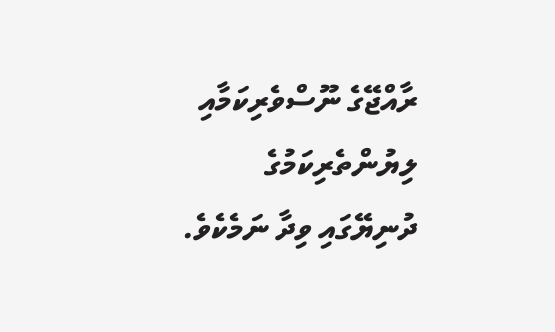ރާއްޖޭގެ ނޫސްވެރިކަމާއި ލިޔުންތެރިކަމުގެ ދުނިޔޭގައި ވިދާ ނަމެކެވެ.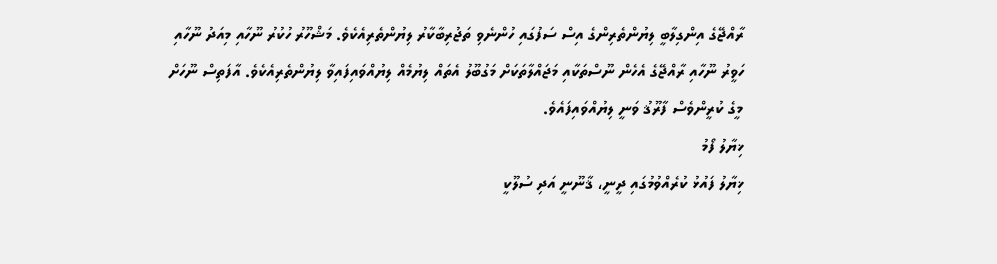ރާއްޖޭގެ އިންގިލާބީ ލިޔުންތެރިންގެ އިސް ސަފުގައި ހުންނެވި ތަޖުރިބާކާރު ލިޔުންތެރިއެކެވެ. މަޝްހޫރު ހުކުރު ނޫހާއި މިއަދު ނޫހާއި ހަވީރު ނޫހާއި ރާއްޖޭގެ އެހެން ނޫސްތަކާއި މަޖައްލާތަކަށް މަގުބޫލު އެތައް ލިޔުމެއް ލިޔުއްވައިފައިވާ ލިޔުންތެރިއެކެވެ. އާފަތިސް ނޫހަށް މީގެ ކުރީންވެސް ފާރޫޤު ވަނީ ލިޔުއްވައިފައެވެ.
ޚިޔާލު ފޯމު
ޚިޔާލު ފައުޅު ކުރެއްވުމުގައި ދީނީ، ޤާނޫނީ އަދި ސުލޫކީ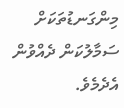މިންގަނޑުތަކަށް ސަމާލުކަން ދެއްވުން އެދެމެވެ.